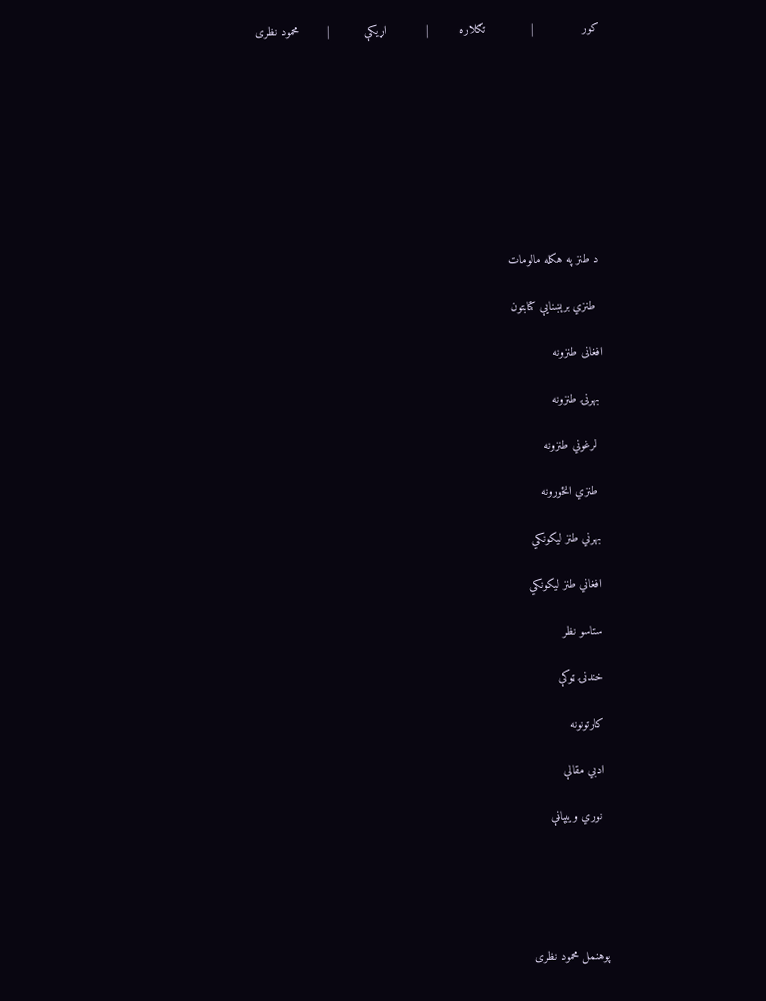کور              |             تګلاره         |           اړیکې          |        محمود نظری









 د طنز په هکله مالومات

  طنزي برېښنايې کتابتون

افغانی طنزونه

 بهرنۍ طنزونه

  لرغوني طنزونه

  طنزي انځورونه

 بهرني طنز لیکونکي

 افغاني طنز لیکونکي

 ستاسو نظر

 خندنۍ ټوکې

 کارتونونه

 ادبي مقالې

  نوري ويبپاڼې





پوهنمل محمود نظری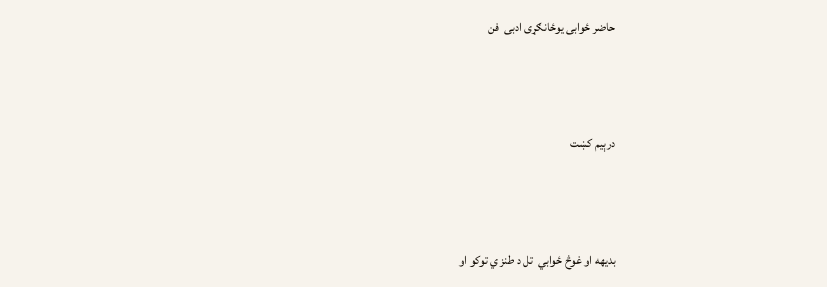حاضر ځوابی یوځانګړی ادبی  فن



درېیم کښت



بدیهه او غوڅ ځوابي  تل د طنز ي توکو او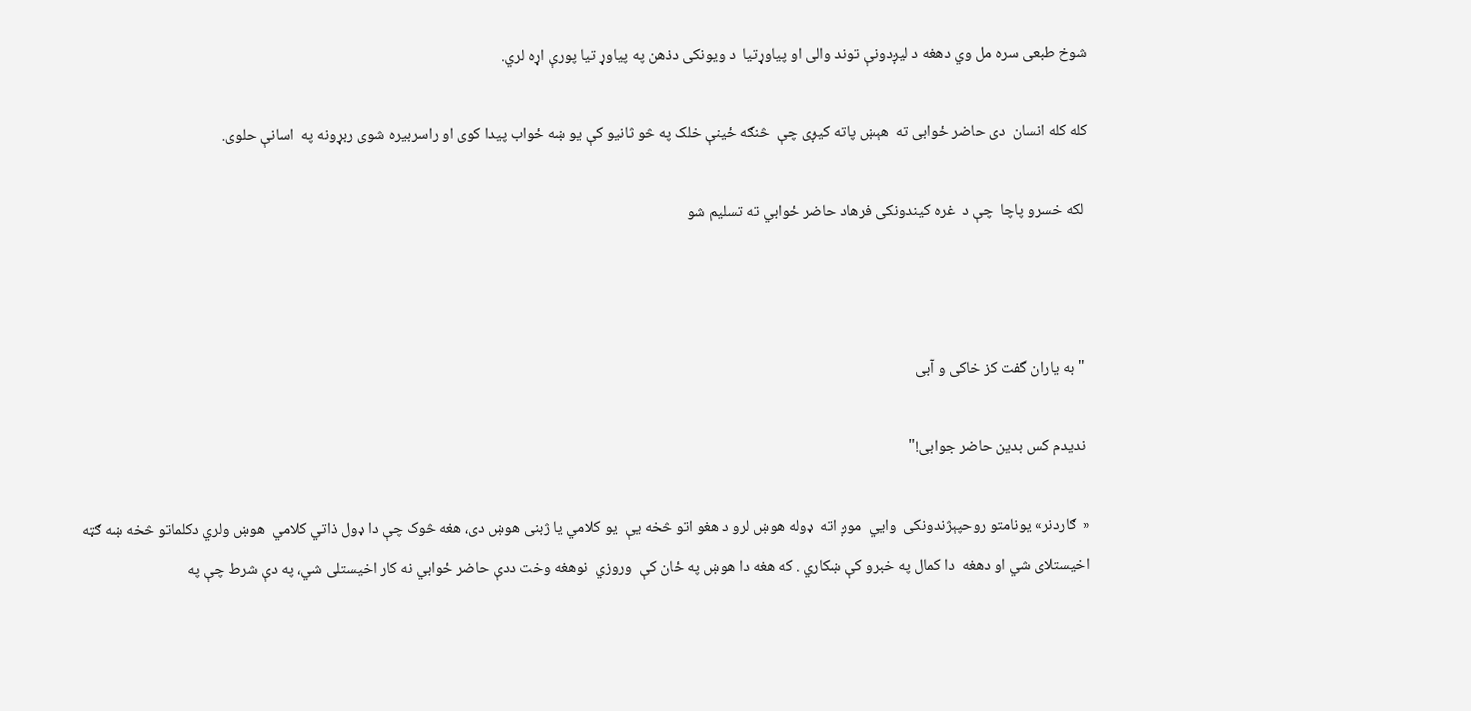شوخ طبعی سره مل وي دهغه د لیږدونې توند والی او پیاوړتیا  د ویونکی دذهن په پياوړ تیا پورې اړه لري.

کله کله انسان  دی حاضر ځوابی ته  هېښ پاته کیږی چې  څنګه ځینې خلک په څو ثانیو کې یو ښه ځواب پیدا کوی او راسربیره شوی ربړونه په  اسانې حلوی.

 لکه خسرو پاچا  چې د  غره کیندونکی فرهاد حاضر ځوابي ته تسلیم شو



 " به یاران گفت کز خاکی و آبی

 ندیدم کس بدین حاضر جوابی!"

«  ګاردنر» یونامتو روحپېژندونکی  وایي  موږ اته  ډوله هوښ لرو د هغو اتو څخه یې  یو کلامي یا ژبنی هوښ دی، هغه څوک چې دا ډول ذاتي کلامي  هوښ ولري دکلماتو څخه ښه ګټه اخیستلای شي او دهغه  دا کمال په خبرو کې ښکاري . که هغه دا هوښ په ځان کې  وروزي  نوهغه وخت ددې حاضر ځوابي نه کار اخیستلی شي، په دې شرط چې په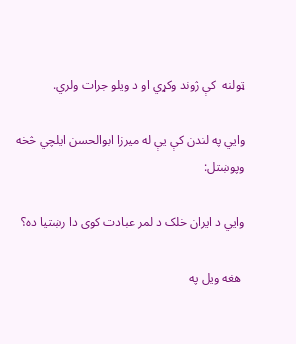ټولنه  کې ژوند وکړي او د ویلو جرات ولري.

وایي په لندن کې يې له میرزا ابوالحسن ایلچي څخه وپوښتل:

وایي د ایران خلک د لمر عبادت کوی دا رښتیا ده؟

 هغه ویل په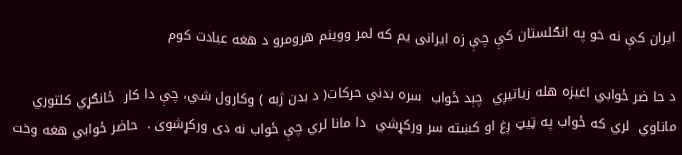ایران کې نه خو په انګلستان کې چې زه ایرانی یم که لمر ووینم هرومرو د هغه عبادت کوم

د حا ضر ځوابي اغیزه هله زیاتیږي  چېد ځواب  سره بدني حرکات( د بدن ژبه ) وکارول شي، چې دا کار  ځانګړي کلتوري ماناوي  لري که ځواب په ټیټ ږغ او کښته سر ورکړشي  دا مانا لري چې ځواب نه دی ورکړشوی .  حاضر ځوابي هغه وخت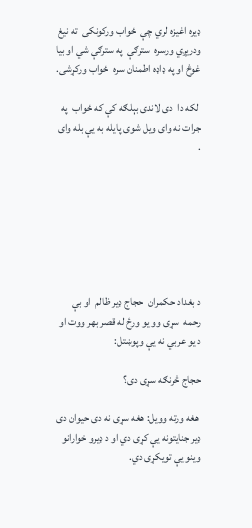ډیره اغیزه لري چې  ځواب ورکونکی  ته نیغ ودریږي ورسره  سترګې  په سترګې شي او بیا  غوڅ او په ډاډه اطمنان سره  ځواب ورکړشی.

 لکه دا  دی لاندی بېلګه کې که ځواب  په جرات نه وای ویل شوی پایله به یې بله وای .







د بغداد حکمران  حجاج ډیر ظالم  او بې رحمه  سړی وو یو ورځ له قصر بهر ووت او د یو عربي نه يې وپوښتل:

حجاج څرنګه سړی دی؟

 هغه ورته وویل: هغه سړی نه دی حیوان دی ډیر جنایتونه يې کړی دي او د ډیرو خوارانو وینو يې تویکړی دي.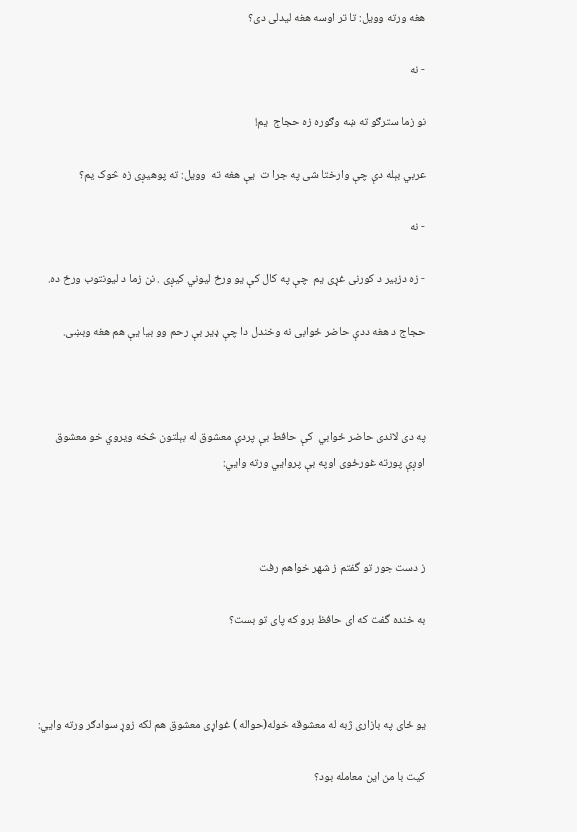هغه ورته وویل: تا تر اوسه هغه لیدلی دی؟

- نه

نو زما سترګو ته ښه وګوره زه حجاج  یم!

عربي بېله دې چې وارختا شی په جرا ت  یې هغه ته  وویل: ته پوهیږی زه څوک یم؟

- نه

- زه دزبیر د کورنی غړی یم  چې په کال کې یو ورځ لیوني کیږی . نن زما د لیونتوب ورځ ده.

حجاج د هغه ددې حاضر ځوابی نه وخندل دا چې ډیر بې رحم وو بیا یې هم هغه وبښی.



په دی لاندی حاضر ځوابي  کې حافط بې پردې معشوق له بېلتون څخه ویروي خو معشوق  اوږې پورته غورځوی اوپه بې پروايي ورته وایي:



ز دست جور تو گفتم ز شهر خواهم رفت

به خنده گفت که ای حافظ برو که پای تو بست؟



یو ځای په بازاری ژبه له معشوقه خوله(حواله ) غواړی معشوق هم لکه زوړ سوادګر ورته وايي:

کیت با من این معامله بود؟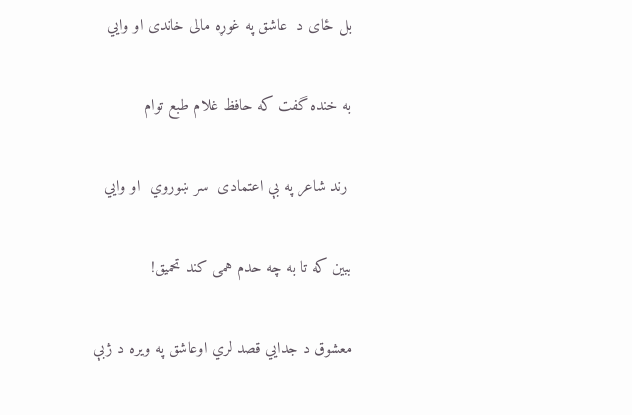بل ځای د  عاشق په غوړه مالی خاندی او وایي

به خنده گفت که حافظ غلام طبع توام

 رند شاعر په بې اعتمادی  سر ښوروي  او وایي

ببین که تا به چه حدم همی کند تحمیق!

معشوق د جدایي قصد لري اوعاشق په ویره د ژبې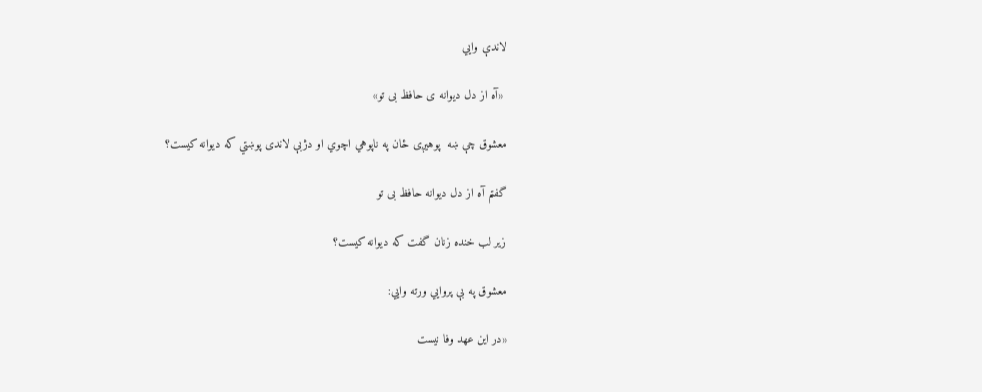لاندې وایي

 «آه از دل دیوانه ی حافظ بی تو»

معشوق چې ښه  پوهیږی ځان په ناپوهي اچوي او دژبې لاندی پوښتي که دیوانه کیست؟

گفتم آه از دل دیوانه حافظ بی تو

زیر لب خنده زنان گفت که دیوانه کیست؟

معشوق په بې پروايي ورته وایي:

«در این عهد وفا نیست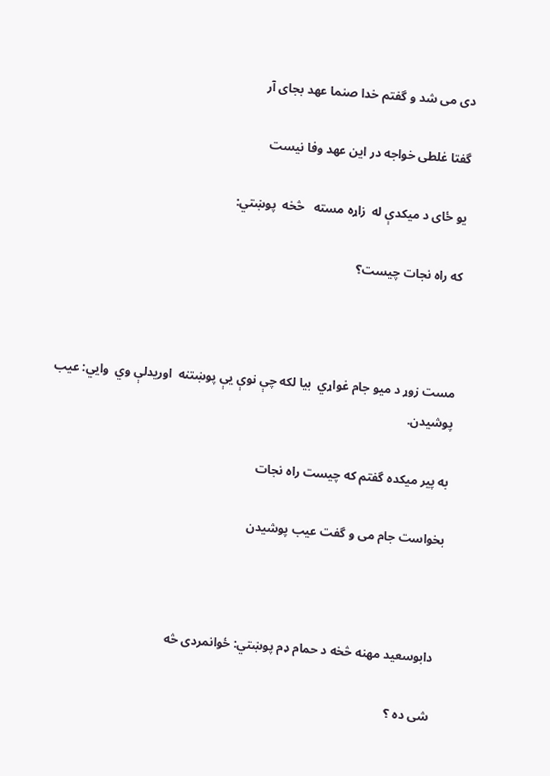دی می شد و گفتم خدا صنما عهد بجای آر

گفتا غلطی خواجه در این عهد وفا نیست

یو ځای د میکدې له  زاړه مسته   څخه  پوښتي:

که راه نجات چیست؟



مست زوړ د میو جام غواړي  بیا لکه چې نوې يې پوښتنه  اوریدلې وي  وایي: عیب پوشیدن.

به پیر میکده گفتم که چیست راه نجات

بخواست جام می و گفت عیب پوشیدن



 دابوسعید مهنه څخه د حمام ډم پوښتي: ځوانمردی څه

 شی ده ؟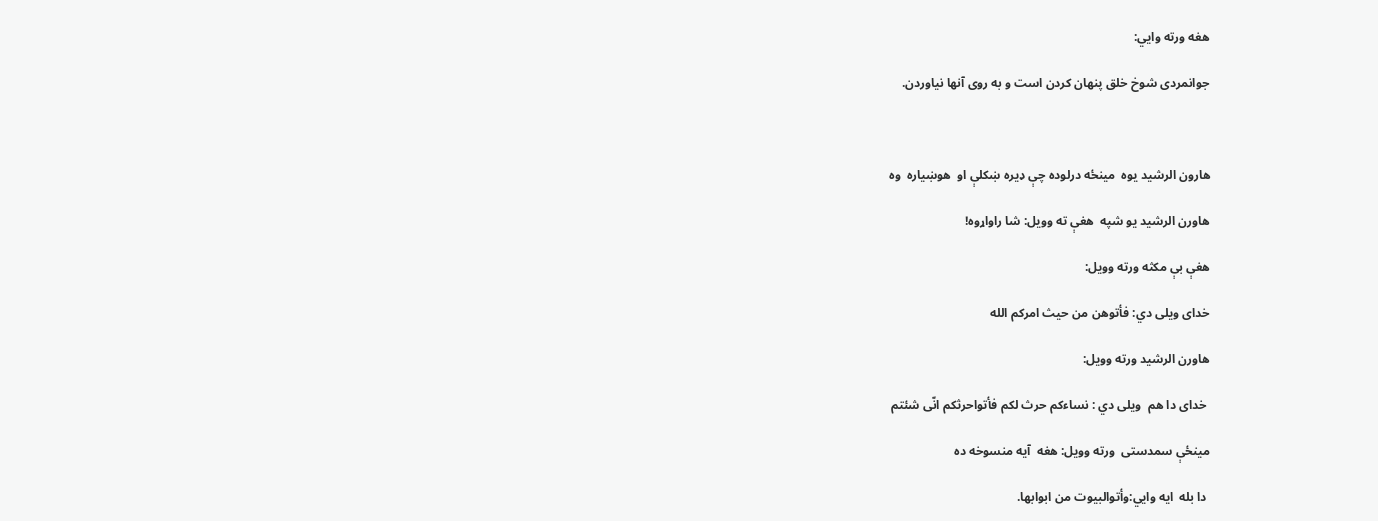هغه ورته وایي:

جوانمردی شوخ خلق پنهان کردن است و به روی آنها نیاوردن.



هارون الرشید یوه  مینځه درلوده چې ډیره ښکلې او  هوښیاره  وه

هاورن الرشید یو شپه  هغې ته وویل: شا راواړوه!

هغې بې مکثه ورته وویل:

خدای ویلی دي: فأتوهن من حیث امرکم الله

هاورن الرشید ورته وویل:

 خدای دا هم  ویلی دي : نساءکم حرث لکم فأتواحرثکم انّی شئتم

مینځې سمدستی  ورته وویل: هغه  آیه منسوخه ده

 دا بله  ایه وایي:وأتوالبیوت من ابوابها.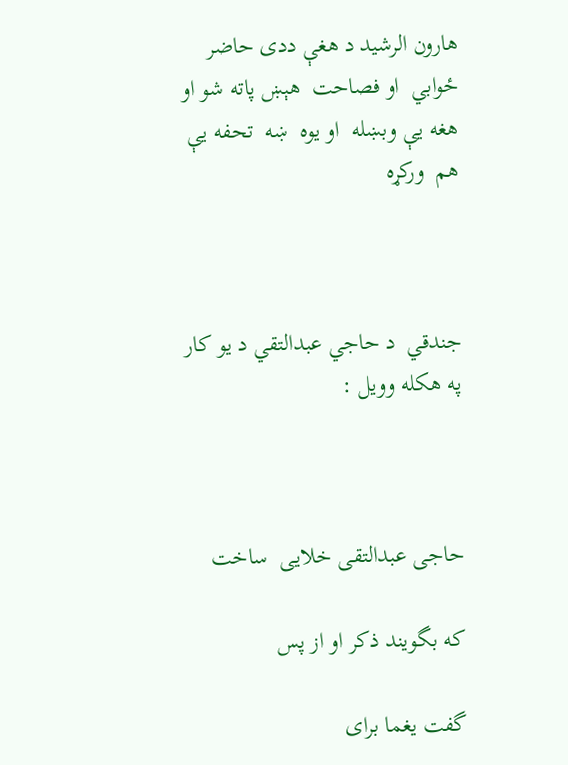هارون الرشید د هغې ددی حاضر ځوابي  او فصاحت  هېښ پاته شو او هغه يې وبښله  او یوه  ښه  تحفه یې هم  ورکړه



جندقي  د حاجي عبدالتقي د یو کار په هکله وویل :



حاجی عبدالتقی خلایی  ساخت

که بگویند ذکر او از پس

گفت یغما برای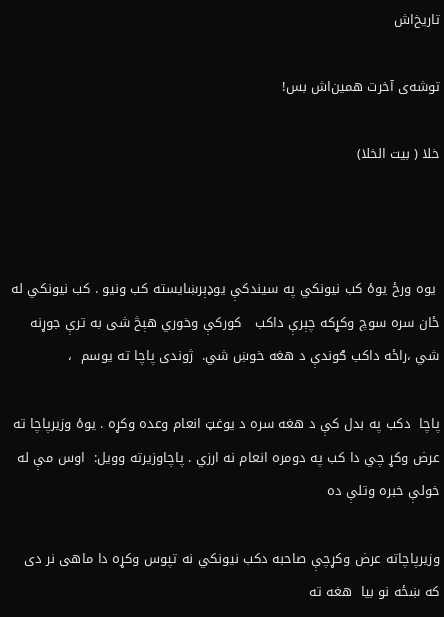تاریخ‌اش

توشه‌ی آخرت همین‌اش بس!

خلا ( بیت الخلا)



 يوه ورځ يوۀ کب نيونکي په سيندکې يوډېرښايسته کب ونيو . کب نيونکي له ځان سره سوچ وکړکه چېرې داکب   کورکې وخوري هېڅ شی به ترې جوړنه شي ،راځه داکب ګوندې د هغه خوښ شي.  ژوندی پاچا ته یوسم  ،

پاچا  دکب په بدل کې د هغه سره د يوغټ انعام وعده وکړه . يوۀ وزيرپاچا ته عرض وکړ چي دا کب په دومره انعام نه ارزي . پاچاوزيرته وويل:  اوس مې له خولې خبره وتلې ده

وزيرپاچاته عرض وکړچې صاحبه دکب نيونکي نه تپوس وکړه دا ماهی نر دی که ښځه نو بیا  هغه ته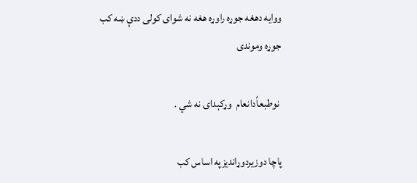ووایه دهغه جوړه راوړه هغه نه شوای کولی ددې ښه کب  جوړه وموندی

 نوطبعاًدانعام  وړکېدای نه شي .

پاچا دوزيردوړاندیزپه اساس کب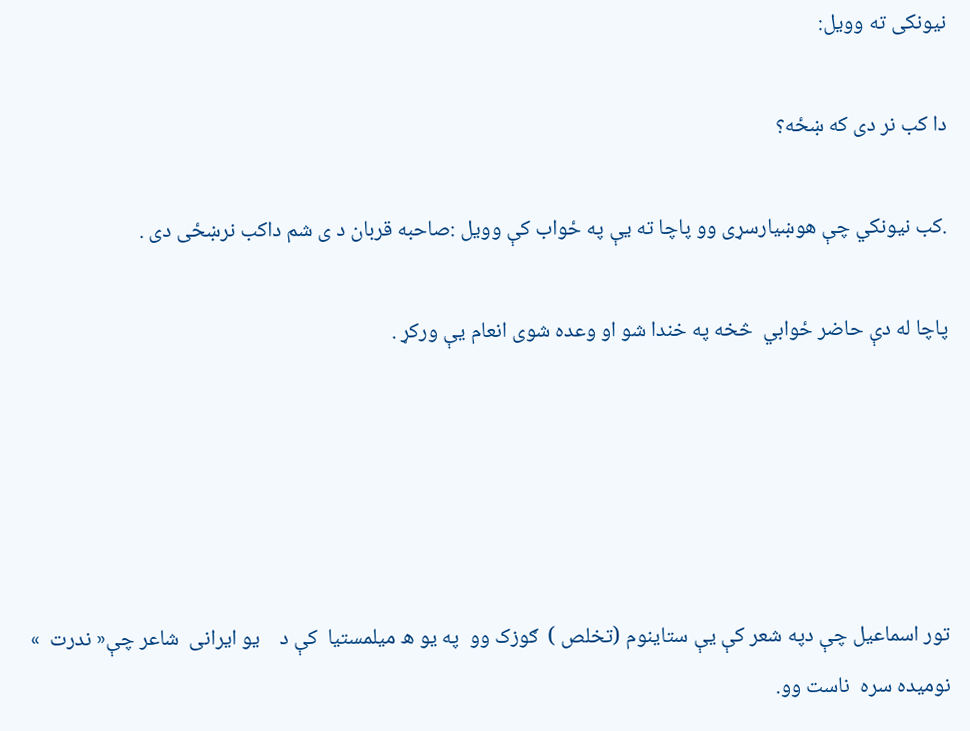نیونکی ته وویل:

دا کب نر دی که ښځه؟

.کب نيونکي چې هوښيارسړی وو پاچا ته يې په ځواب کې وویل :صاحبه قربان د ی شم داکب نرښځی دی .

پاچا له دې حاضر ځوابي  څخه په خندا شو او وعده شوی انعام يې ورکړ .





تور اسماعیل چې دپه شعر کې يې ستاینوم (تخلص )  ګوزک وو  په یو ه میلمستیا  کې د    یو ایرانی  شاعر چې« ندرت  » نومیده سره  ناست وو.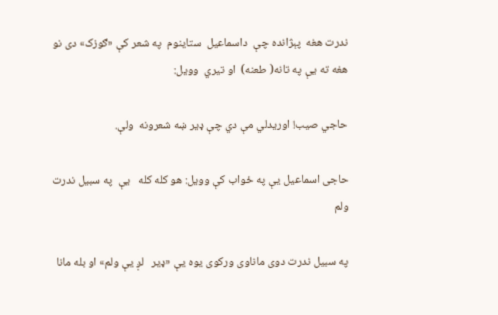ندرت هغه  پېژانده چې  داسماعیل  ستاینوم  په شعر کې «ګوزک» دی نو هغه ته يې په تانه( طعنه)  او تیري  وویل:

حاجي صیب! اوریدلي مې دي چې ډیر ښه شعرونه  ولې.

حاجی اسماعیل یې په ځواب کې وویل: هو کله کله   یې  په سبیل ندرت ولم

په سبیل ندرت دوی ماناوی ورکوی یوه یې «ډیر   لږ يې ولم» او بله مانا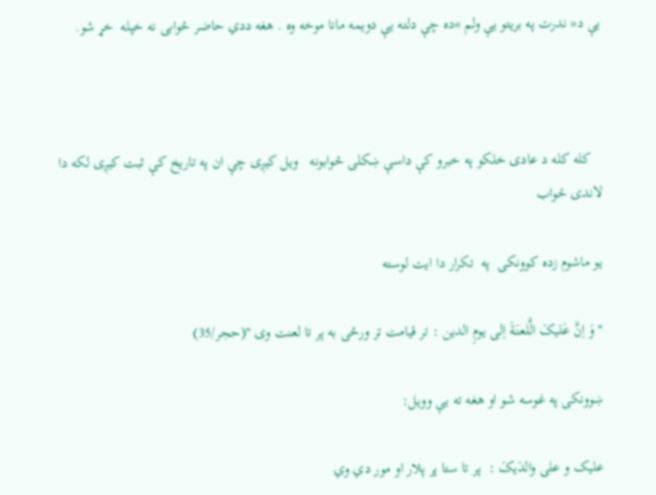یې د« ندرت په بریتو يې ولم »ده چې دلته یې دویمه مانا موخه وه . هغه ددي حاضر ځوابی نه خپله  خړ شو.



   کله کله د عادی خلکو په خبرو کې داسې ښکلی ځوابونه   ویل کیږی چې ان په تاریخ کې ثبت کیږی لکه دا لاندی ځواب

یو ماشوم زده کوونکی  په  تکرار دا ایت لوسته

" وَ اِنَّ عَلیکَ الَّلعنَةَ اِلی یومِ الدین : تر قیامت تر ورځی به پر تا لعنت وی "(حجر/35)

ښوونکی په غوسه شو او هغه ته یې وویل:

علیک و علی والدَیکَ :  پر تا ستا پر پلار او مور دي وي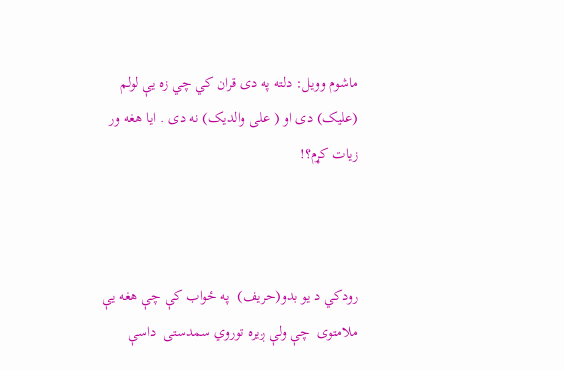ماشوم وویل: دلته په دی قران کي چي زه يې لولم (علیک) دی او ( علی والدیک) نه دی . ایا هغه ور زیات کړم؟!



رودکي د یو بدو(حریف)  په ځواب کې چې هغه یې ملامتوی  چې ولې ږیره توروي سمدستی  داسې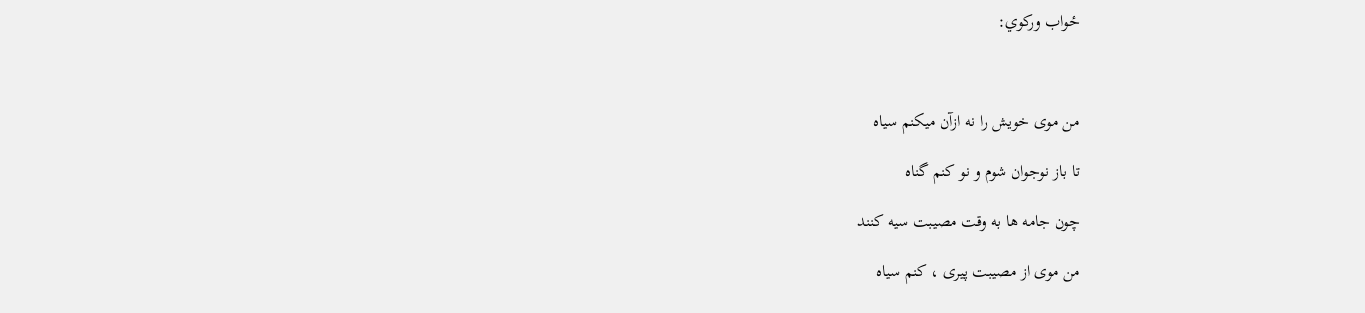ځواب ورکوي:



من موی خویش را نه ازآن میکنم سیاه

تا باز نوجوان شوم و نو کنم گناه

چون جامه ها به وقت مصیبت سیه کنند

من موی از مصیبت پیری ، کنم سیاه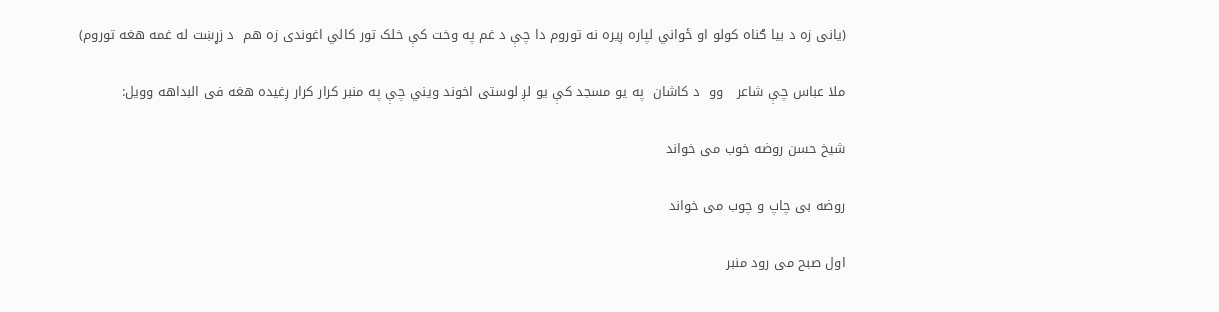(یانی زه د بیا ګناه کولو او ځواني لپاره ږیره نه توروم دا چې د غم په وخت کې خلک تور کالي اغوندی زه هم  د زړښت له غمه هغه توروم)

ملا عباس چې شاعر   وو  د کاشان  په یو مسجد کې یو لږ لوستی اخوند ویني چې په منبر کرار کرار ږغيده هغه فی البداهه وویل:

شیخ حسن روضه خوب می خواند

روضه بی چاپ و چوب می خواند

اول صبح می رود منبر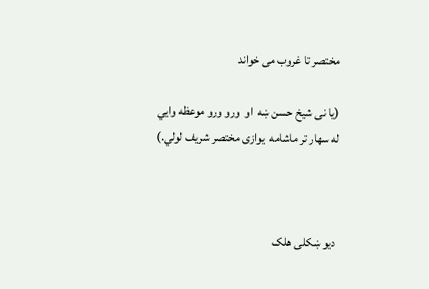مختصر تا غروب می خواند

(یا نی شیخ حسن ښه  او  ورو ورو موعظه وایي له سهار تر ماشامه  یوازی مختصر شریف لولي.)



 دیو ښکلی هلک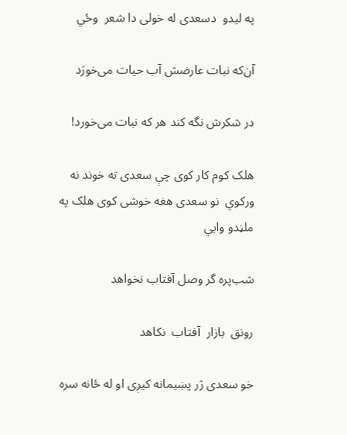په لیدو  دسعدی له خولی دا شعر  وځي

آن‌که نبات عارضش آب حیات می‌خورَد

در شکرش نگه کند هر که نبات می‌خورد!

هلک کوم کار کوی چې سعدی ته خوند نه ورکوي  نو سعدی هغه خوشی کوی هلک په ملڼدو وايي

شب‌پره گر وصل آفتاب نخواهد

رونق  بازار  آفتاب  نکاهد

خو سعدی ژر پښیمانه کیږی او له ځانه سره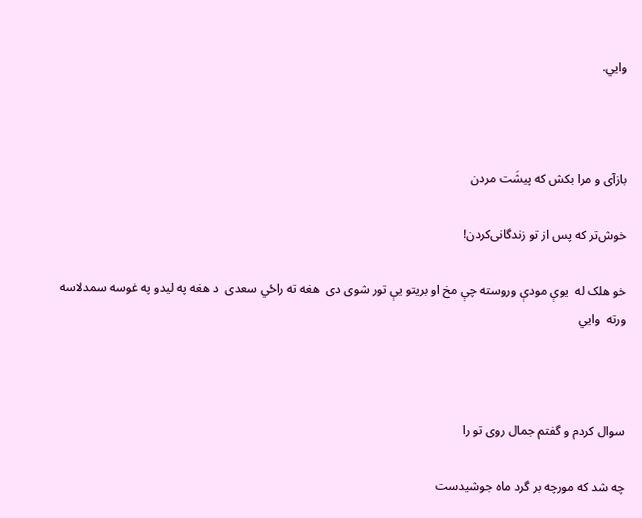وایي.



بازآی و مرا بکش که پیشَت مردن

خوش‌تر که پس از تو زندگانی‌کردن!

خو هلک له  یوې مودې وروسته چې مخ او بریتو یې تور شوی دی  هغه ته راځي سعدی  د هغه په لیدو په غوسه سمدلاسه   ورته  وایي



سوال کردم و گفتم جمال روی تو را

چه شد که مورچه بر گرد ماه جوشیدست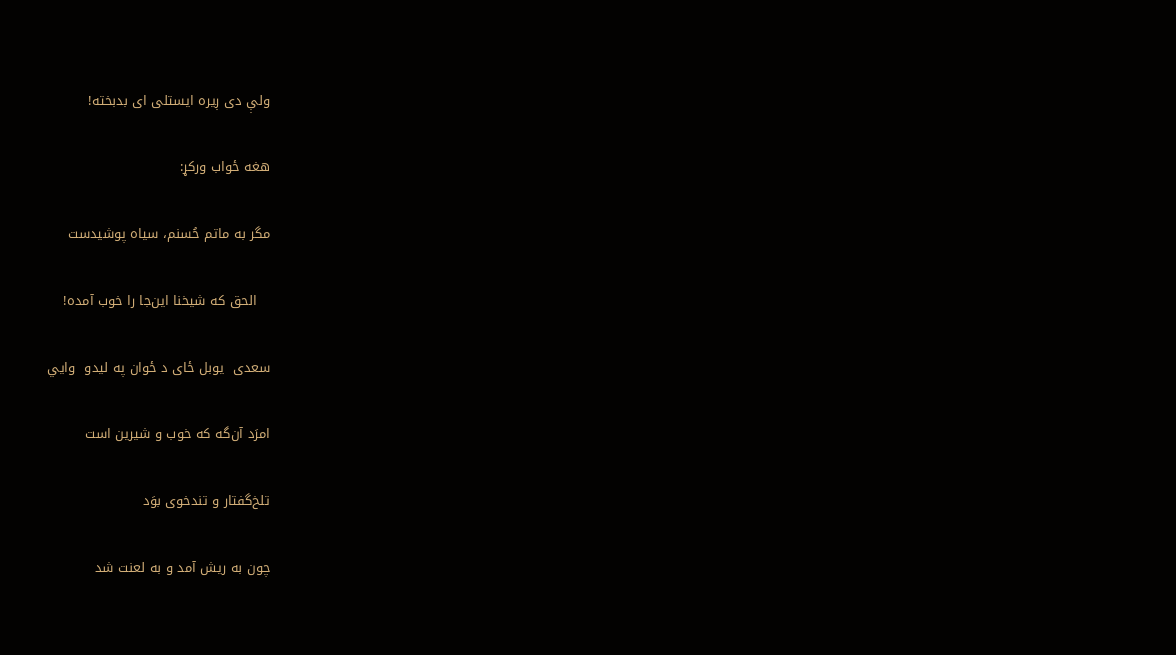ولې دی ږیره ایستلی ای بدبخته!

هغه ځواب ورکړ:

مگر به ماتم حُسنم، سیاه پوشیدست

   الحق که شیخنا این‌جا را خوب آمده!

سعدی  یوبل ځای د ځوان په لیدو  وایي

امرَد آن‌گه که خوب و شیرین است

تلخ‌گفتار و تندخوی بوَد

چون به ریش آمد و به لعنت شد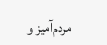مردم‌آمیز و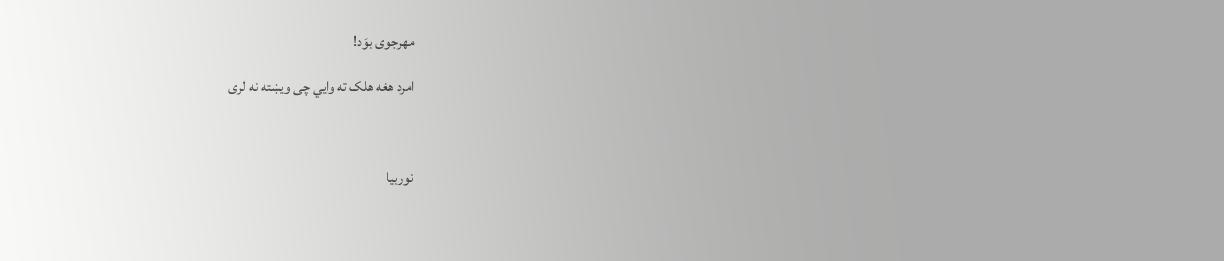مهرجوی بوَد!

امرد هغه هلک ته وایي چی ویښته نه لری



نوربیا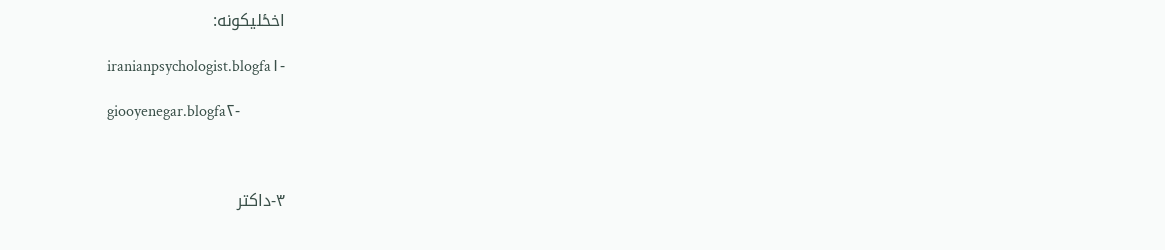اخځلیکونه:

iranianpsychologist.blogfa۱-

giooyenegar.blogfa۲-



۳-داکتر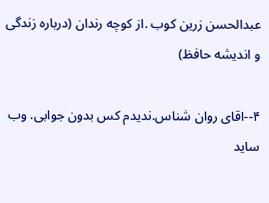عبدالحسن زرین کوب .از کوچه رندان (درباره زندگی و اندیشه حافظ)

۴--اقای روان شناس.ندیدم کس بدون جوابی. وب ساید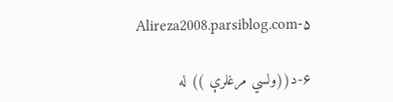Alireza2008.parsiblog.com-۵

۶-د((ولسي مرغلرې )) له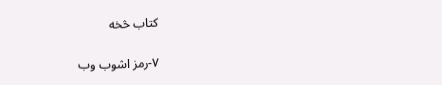کتاب څخه

۷-رمز اشوب وب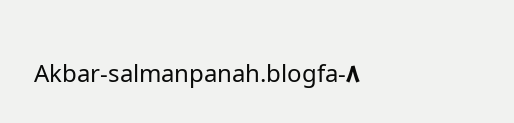Akbar-salmanpanah.blogfa-۸